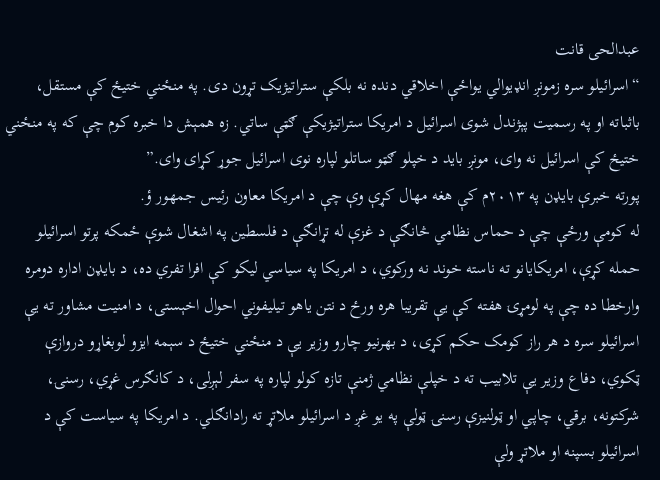عبدالحی قانت
“اسرائیلو سره زمونږ انډیوالي یواځې اخلاقي دنده نه بلکې ستراتیژیک تړون دی. په منځني ختیځ کې مستقل، باثباته او په رسمیت پېژندل شوی اسرائیل د امریکا ستراتیژیکې ګټې ساتي. زه همېش دا خبره کوم چې که په منځني ختیځ کې اسرائیل نه وای، مونږ باید د خپلو ګټو ساتلو لپاره نوی اسرائیل جوړ کړای وای.”
پورته خبرې بایډن په ۲۰۱۳م کې هغه مهال کړې وې چې د امریکا معاون رئیس جمهور ؤ.
له کومې ورځې چې د حماس نظامي څانګې د غزې له تړانګې د فلسطین په اشغال شوې ځمکه پرتو اسرائیلو حمله کړې، امریکایانو ته ناسته خوند نه ورکوي، د امریکا په سیاسي لیکو کې افرا تفري ده، د بایډن اداره دومره وارخطا ده چې په لومړۍ هفته کې یې تقریبا هره ورځ د نتن یاهو تیلیفوني احوال اخېستی، د امنیت مشاور ته یې اسرائیلو سره د هر راز کومک حکم کړی، د بهرنیو چارو وزیر یې د منځني ختیځ د سېمه ایزو لوبغاړو دروازې ټکوي، دفاع وزیر یې تلابیب ته د خپلې نظامي ژمنې تازه کولو لپاره په سفر لېږلی، د کانګرس غړي، رسنۍ، شرکتونه، برقي، چاپي او ټولنیزې رسنۍ ټولې په یو غږ د اسرائیلو ملاتړ ته رادانګلي. د امریکا په سیاست کې د اسرائيلو بسپنه او ملاتړ ولې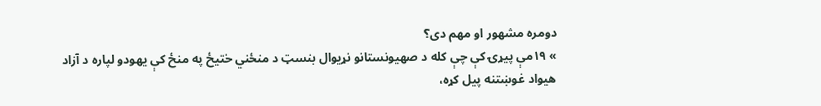دومره مشهور او مهم دی؟
» ۱۹مې پيړۍ کې چې کله د صهیونستانو نړیوال بنسټ د منځني ختیځ په منځ کې یهودو لپاره د آزاد هیواد غوښتنه پیل کړه،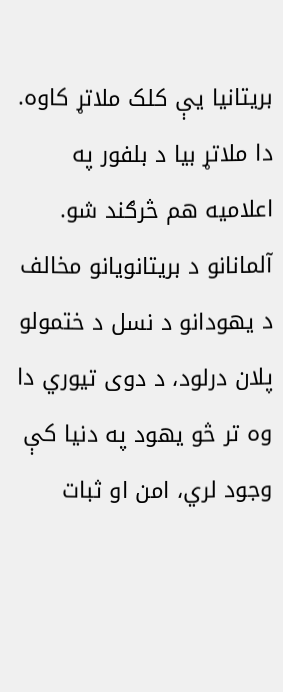بریتانیا یې کلک ملاتړ کاوه. دا ملاتړ بیا د بلفور په اعلامیه هم څرګند شو. آلمانانو د بریتانویانو مخالف د یهودانو د نسل د ختمولو پلان درلود، د دوی تیوري دا وه تر څو یهود په دنیا کې وجود لري، امن او ثبات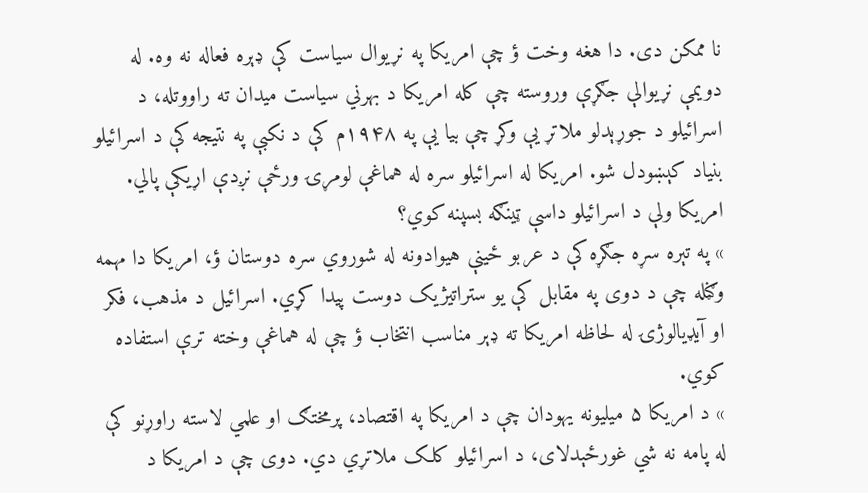نا ممکن دی. دا هغه وخت ؤ چې امریکا په نړیوال سیاست کې ډېره فعاله نه وه. له دویمې نړیوالې جګړې وروسته چې کله امریکا د بهرني سیاست میدان ته راووتله، د اسرائیلو د جوړېدلو ملاتړ یې وکړ چې بیا یې په ۱۹۴۸م کې د نکبې په نتیجه کې د اسرائیلو بنیاد کېښودل شو. امریکا له اسرائیلو سره له هماغې لومړۍ ورځې نږدې اړیکې پالي.
امریکا ولې د اسرائیلو داسې ټینګه بسپنه کوي؟
» په تېره سړه جګړه کې د عربو ځینې هیوادونه له شوروي سره دوستان ؤ، امریکا دا مهمه وګڼله چې د دوی په مقابل کې یو ستراتیژیک دوست پیدا کړي. اسرائیل د مذهب، فکر او آیډيالوژۍ له لحاظه امریکا ته ډېر مناسب انتخاب ؤ چې له هماغې وخته ترې استفاده کوي.
» د امریکا ۵ میلیونه یهودان چې د امریکا په اقتصاد، پرمختګ او علمي لاسته راوړنو کې له پامه نه شي غورځېدلای، د اسرائيلو کلک ملاتړي دي. دوی چې د امریکا د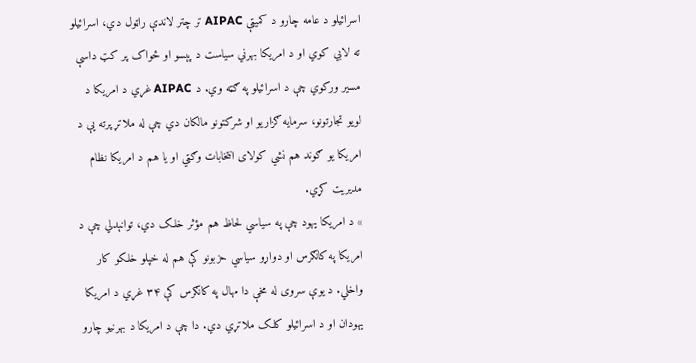اسرائيلو د عامه چارو د کمیټې AIPAC تر چتر لاندې راټول دي، اسرائیلو ته لابي کوي او د امریکا بهرني سیاست د پېسو او ځواک پر کټ داسې مسیر ورکوي چې د اسرائیلو په ګټه وي. د AIPAC غړي د امریکا د لویو تجارتونو، سرمایه ګزاریو او شرکتونو مالکان دي چې له ملاتړ پرته یې د امریکا یو ګوند هم نشي کولای انتخابات وګټي او یا هم د امریکا نظام مدیریت کړي.
» د امریکا یهود چې په سیاسي لحاظ هم مؤثر خلک دي، توانېدلي چې د امریکا په کانګرس او دواړو سیاسي حزبونو کې هم له خپلو خلکو کار واخلي. د یوې سروی له مخې دا مهال په کانګرس کې ۳۴ غړي د امریکا یهودان او د اسرائیلو کلک ملاتړي دي. دا چې د امریکا د بهرنیو چارو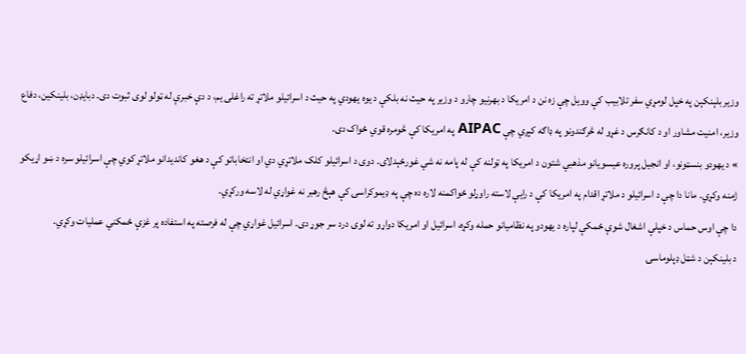وزیر بلېنکېن په خپل لومړي سفر تلابیب کې وویل چې زه نن د امریکا د بهرنیو چارو د وزیر په حیث نه بلکې د یوه یهودي په حیث د اسرائیلو ملاتړ ته راغلی یم، د دې خبرې له ټولو لوی ثبوت دی. دبایډن، بلینکین، دفاع وزیر، امنیت مشاور او د کانګرس د غړو له څرګندونو په ډاګه کېږي چې AIPAC په امریکا کې څومره قوي ځواک دی.
» د یهودو بنسټونو، او انجیل پروره عیسویانو مذهبي شتون د امریکا په ټولنه کې له پامه نه شي غورځېدلای. دوی د اسرائيلو کلک ملاتړي دي او انتخاباتو کې د هغو کاندیدانو ملاتړ کوي چې اسرائيلو سره د ښو اړیکو ژمنه وکړي. مانا دا چې د اسرائیلو د ملاتړ اقدام په امریکا کې د رایې لاسته راوړلو ځواکمنه لاره ده چې په ډیموکراسۍ کې هېڅ رهبر نه غواړي له لاسه ورکړي.
دا چې اوس حماس د خپلې اشغال شوې ځمکې لپاره د یهودو په نظامیانو حمله وکړه، اسرائیل او امریکا دواړو ته لوی درد سر جوړ دی. اسرائیل غواړي چې له فرصته په استفاده پر غزې ځمکني عملیات وکړي.
د بلینکېن د شټل ډپلوماسۍ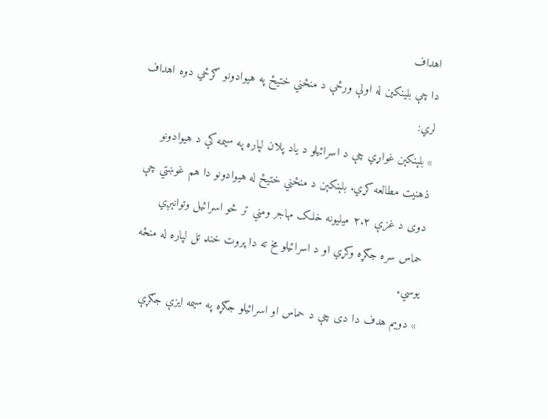اهداف
دا چې بلینکین له اولې ورځې د منځني ختیځ په هیوادونو ګرځي دوه اهداف لري:
» بلېنکېن غواړي چې د اسرائیلو د یاد پلان لپاره په سیمه کې د هیوادونو ذهنیت مطالعه کړي. بلېنکېن د منځني ختیځ له هیوادونو دا هم غوښتي چې دوی د غزې ۲.۲ میلیونه خلک مهاجر ومني تر څو اسرائیل وتوانېږي حماس سره جګړه وکړي او د اسرائيلو مخ ته دا پروت خنډ تل لپاره له منځه یوسي.
» دویم هدف دا دی چې د حماس او اسرائيلو جګړه په سیمه ایزې جګړې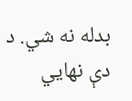بدله نه شي. د دې نهايي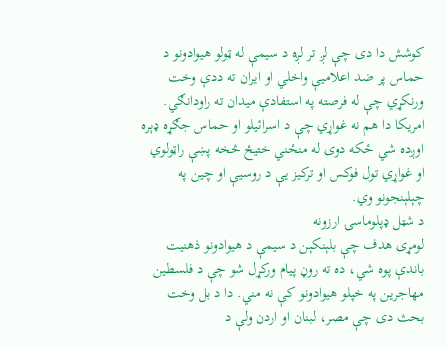کوشش دا دی چې لږ تر لږه د سیمې له ټولو هیوادونو د حماس پر ضد اعلامیې واخلي او ایران ته ددې وخت ورنکړي چې له فرصته په استفادې میدان ته راودانګي. امریکا دا هم نه غواړي چې د اسرائیلو او حماس جګړه ډېره اوږده شي ځکه دوی له منځني ختیځ څخه پښې راټولوي او غواړي تول فوکس او ترکیز یې د روسیې او چین په چېلېنجونو وي.
د شټل ډپلوماسۍ ارزونه
لومړی هدف چې بلېنکېن د سیمې د هیوادونو ذهنیت باندې پوه شي، ده ته روڼ پیام ورکړل شو چې د فلسطین مهاجرین په خپلو هیوادونو کې نه مني. دا د بل وخت بحث دی چې مصر، لبنان او اردن ولې د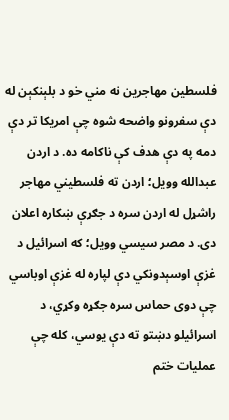فلسطین مهاجرین نه مني خو د بلېنکېن له دې سفرونو واضحه شوه چې امریکا تر دې دمه په دې هدف کې ناکامه ده. د اردن عبدالله وویل؛ اردن ته فلسطیني مهاجر راشړل له اردن سره د جګړې ښکاره اعلان دی. د مصر سیسي وویل؛ که اسرائیل د غزې اوسېدونکي دې لپاره له غزې اوباسي چې دوی حماس سره جګړه وکړي، د اسرائیلو دښتو ته دې یوسي، کله چې عملیات ختم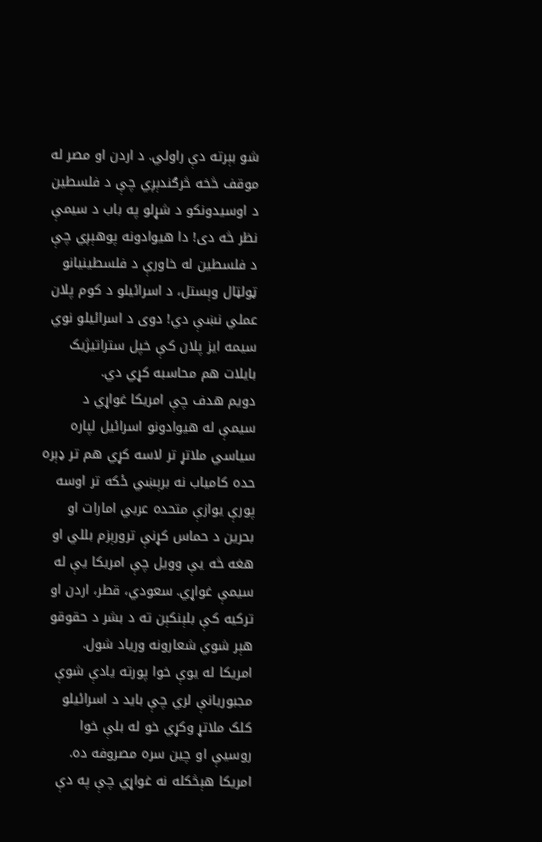شو بېرته دې راولي. د اردن او مصر له موقف څخه څرګندېږي چې د فلسطین د اوسیدونکو د شړلو په باب د سیمې نظر څه دی! دا هیوادونه پوهېږي چې د فلسطین له خاورې د فلسطینیانو ټولټال وېستل، د اسرائیلو د کوم پلان عملي نښې دي! دوی د اسرائیلو نوي سیمه ایز پلان کې خپل ستراتیژیک بایلات هم محاسبه کړي دي.
دویم هدف چې امریکا غواړي د سیمې له هیوادونو اسرائیل لپاره سیاسي ملاتړ تر لاسه کړي هم تر ډېره حده کامیاب نه برېښي ځکه تر اوسه پورې یوازې متحده عربي امارات او بحرین د حماس کړنې ترورېزم بللي او هغه څه یې وویل چې امریکا یې له سیمې غواړي. سعودي، قطر، اردن او ترکیه کې بلېنکېن ته د بشر د حقوقو هېر شوي شعارونه وریاد شول.
امریکا له یوې خوا پورته یادې شوې مجبوریانې لري چې باید د اسرائیلو کلک ملاتړ وکړي خو له بلې خوا روسیې او چین سره مصروفه ده. امریکا هېڅکله نه غواړي چې په دې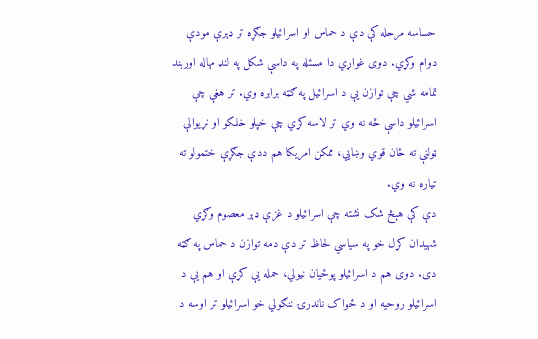حساسه مرحله کې دې د حماس او اسرائیلو جګړه تر ډېرې مودې دوام وکړي. دوی غواړي دا مسئله په داسې شکل په لنډ مهاله اوربند تمامه شي چې توازن یې د اسرائیل په ګټه برابره وي. تر هغې چې اسرائیلو داسې څه نه وي تر لاسه کړي چې خپلو خلکو او نړیوالې ټولنې ته ځان قوي وښايي، ممکن امریکا هم ددې جګړې ختمولو ته تیاره نه وي.
دې کې هېڅ شک نشته چې اسرائيلو د غزې ډېر معصوم وګړي شهیدان کړل خو په سیاسي لحاظ تر دې دمه توازن د حماس په ګټه دی. دوی هم د اسرائیلو پوځیان نیولي، حمله یې کړې او هم یې د اسرائیلو روحیه او د ځواک ناندرۍ ننګولي خو اسرائیلو تر اوسه د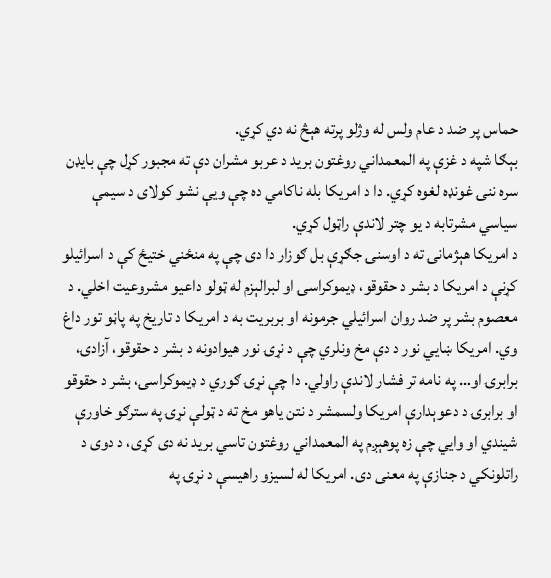حماس پر ضد د عام ولس له وژلو پرته هېڅ نه دي کړي.
بېګا شپه د غزې په المعمداني روغتون برید د عربو مشران دې ته مجبور کړل چې بایډن سره ننۍ غونډه لغوه کړي. دا د امریکا بله ناکامي ده چې ویې نشو کولای د سیمې سیاسي مشرتابه د یو چتر لاندې راټول کړي.
د امریکا هېژمانۍ ته د اوسنۍ جګړې بل ګوزار دا دی چې په منځني ختیځ کې د اسرائیلو کړنې د امریکا د بشر د حقوقو، ډیموکراسۍ او لبرالېزم له ټولو داعیو مشروعیت اخلي. د معصوم بشر پر ضد روان اسرائیلي جرمونه او بربریت به د امریکا د تاریخ په پاڼو تور داغ وي. امریکا ښايي نور د دې مخ ونلري چې د نړۍ نور هیوادونه د بشر د حقوقو، آزادۍ، برابرۍ او… په نامه تر فشار لاندې راولي. دا چې نړۍ ګوري د ډیموکراسۍ، بشر د حقوقو او برابرۍ د دعوېدارې امریکا ولسمشر د نتن یاهو مخ ته د ټولې نړۍ په سترګو خاورې شیندي او وايي چې زه پوهېږم په المعمداني روغتون تاسي برید نه دی کړی، د دوی د راتلونکي د جنازې په معنی دی. امریکا له لسیزو راهیسې د نړۍ په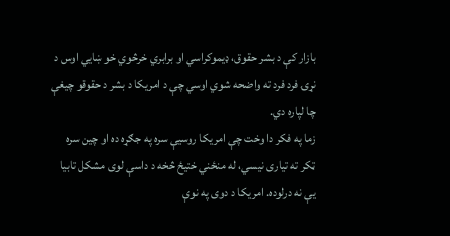بازار کې د بشر حقوق، ډیموکراسي او برابري خرڅوي خو ښايي اوس د نړۍ فرد فرد ته واضحه شوي اوسي چې د امریکا د بشر د حقوقو چیغې چا لپاره دي.
زما په فکر دا وخت چې امریکا روسیې سره په جګړه ده او چین سره ټکر ته تیاری نیسي، له منځني ختیځ څخه د داسې لوی مشکل تابیا یې نه درلوده. امریکا د دوی په نوې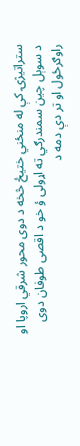ستراتیژۍ کې له منځني ختیځ څخه د دوی محور شرقي اروپا او د سوېل چین سمندرګي ته اړولی ؤ خو د اقصی طوفان دوی راوګرځول او تر دې دمه د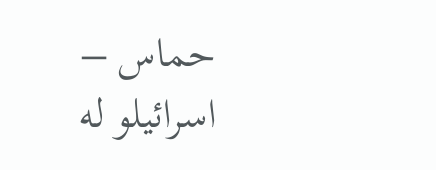حماس – اسرائیلو له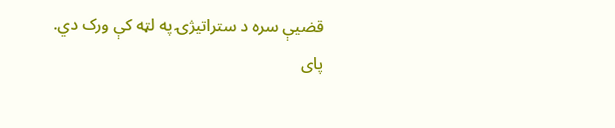قضیې سره د ستراتیژۍ په لټه کې ورک دي.
پای